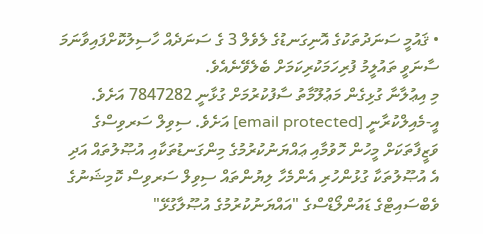• ޤައުމީ ސަނަދުތަކުގެ އޮނިގަނޑުގެ ލެވެލް 3 ގެ ސަނަދެއް ހާސިލުކޮށްފައިވާނަމަ ސާނަވީ ތައުލީމު ފުރިހަމަކުރިކަމަށް ބެލެވޭނެއެވެ.
މި އިޢުލާނާ ގުޅިގެން މަޢުލޫމާތު ސާފުކުރުމަށް ގުޅާނީ 7847282 އަށެވެ.
އީ-މެއިލްކުރާނީ [email protected] އަށެވެ. ސިވިލް ސަރވިސްގެ ވަޒީފާތަކަށް މީހުން ހޮވުމާއި ޢައްޔަނުކުރުމުގެ މިންގަނޑުތަކާއި އުޞޫލުތައް އަދި އެ އުޞޫލުތަކާ ގުޅުންހުރި އެންމެހާ ލިޔުންތައް ސިވިލް ސަރވިސް ކޮމިޝަނުގެ ވެބްސައިޓްގެ ޑައުންލޯޑްސްގެ "އައްޔަނުކުރުމުގެ އުޞޫލާގުޅޭ"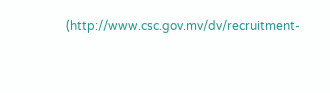(http://www.csc.gov.mv/dv/recruitment-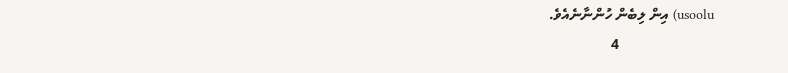usoolu) އިން ލިބެން ހުންނާނެއެވެ.
                          4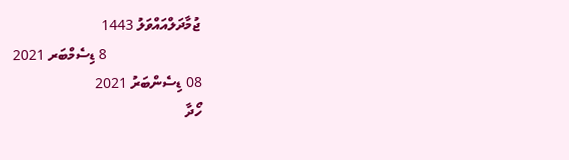ޖުމާދަލްއައްވަލު 1443
                          8 ޑިސެމްބަރ 2021
08 ޑިސެންބަރު 2021
ހޯދާ